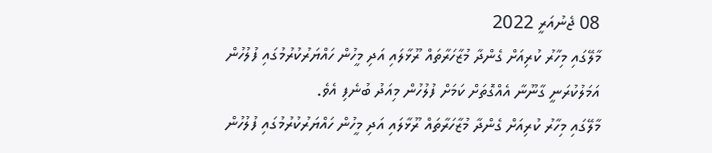08 ޖެނުއަރީ 2022
މާލޭގައި މިހާރު ކުރިއަށް ގެންދާ މުޒާހަރާތައް ރޫޅާލައި އަދި މީހުން ހައްޔަރުކުރުމުގައި ފުލުހުން އަމަލުކުރަނީ ގާނޫނާ އެއްގޮތަށް ކަމަށް ފުލުހުން މިއަދު ބުނެފި އެވެ.
މާލޭގައި މިހާރު ކުރިއަށް ގެންދާ މުޒާހަރާތައް ރޫޅާލައި އަދި މީހުން ހައްޔަރުކުރުމުގައި ފުލުހުން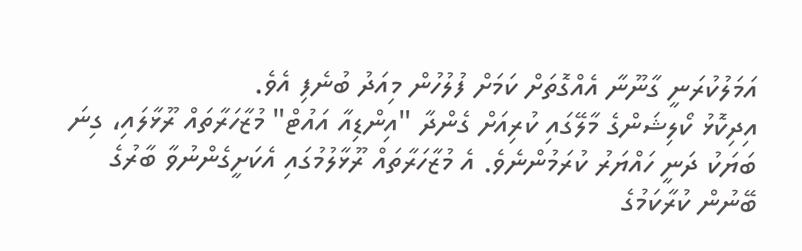އަމަލުކުރަނީ ގާނޫނާ އެއްގޮތަށް ކަމަށް ފުލުހުން މިއަދު ބުނެފި އެވެ.
އިދިކޮޅު ކޯލިޝަންގެ މާލޭގައި ކުރިއަށް ގެންދާ "އިންޑިއާ އައުޓް" މުޒާހަރާތައް ރޫޅާލައި، ގިނަ ބަޔަކު ދަނީ ހައްޔަރު ކުރަމުންނެވެ. އެ މުޒާހަރާތައް ރޫޅާލުމުގައި އެކަށީގެންނުވާ ބާރުގެ ބޭނުން ކުރާކަމުގެ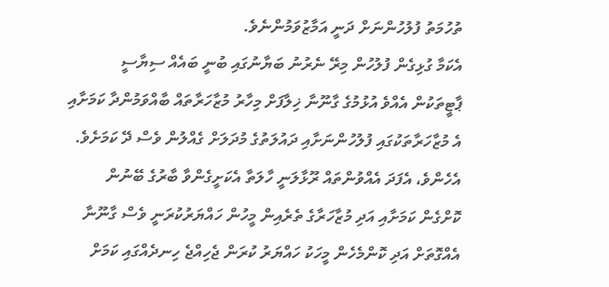ތުހުމަތު ފުލުހުންނަށް ދަނީ އަމާޒުވަމުންނެވެ.
އެކަމާ ގުޅިގެން ފުލުހުން މިރޭ ނެރުނު ބަޔާނުގައި ބުނީ ބައެއް ސިޔާސީ ޕާޓީތަކުން އެއްވެ އުޅުމުގެ ގާނޫނާ ޚިލާފަށް މިހާރު މުޒާހަރާތައް ބާއްވަމުންދާ ކަމަށާއި އެ މުޒާހަރާތަކުގައި ފުލުހުންނަށާއި ދައުލަތުގެ މުދަލަށް ގެއްލުން ވެސް ދޭ ކަމަށެވެ. އެހެންވެ، އެފަދަ އެއްވުންތައް ރޫޅާލަނީ ހާލަތާ އެކަށީގެންވާ ބާރުގެ ބޭނުން ކޮށްގެން ކަމަށާއި އަދި މުޒާހަރާގެ ތެރެއިން މީހުން ހައްޔަރުކުރަނީ ވެސް ގާނޫނާ އެއްގޮތަށް އަދި ކޮންމެހެން މީހަކު ހައްޔަރު ކުރަން ޖެހިއްޖެ ހިނދެއްގައި ކަމަށް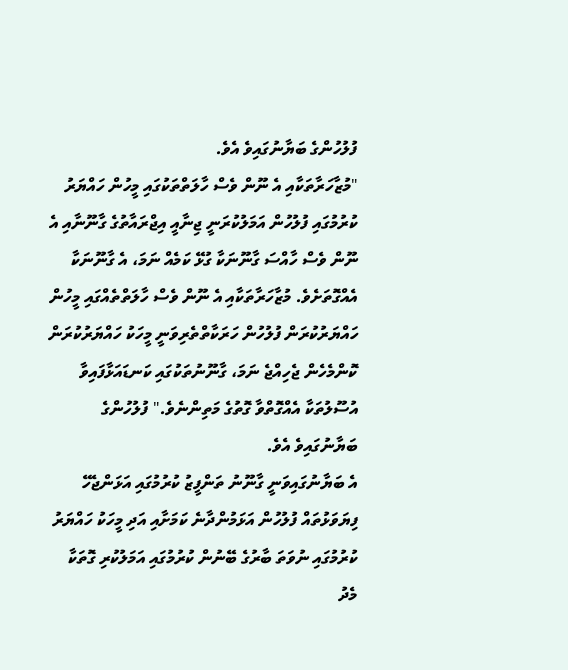ފުލުހުންގެ ބަޔާނުގައިވެ އެވެ.
"މުޒާހަރާތަކާއި އެ ނޫން ވެސް ހާލަތްތަކުގައި މީހުން ހައްޔަރު ކުރުމުގައި ފުލުހުން އަމަލުކުރަނީ ޖިނާއީ އިޖްރައާތުގެ ގާނޫނާއި އެ ނޫން ވެސް ހާއްސަ ގާނޫނަކާ ގުޅޭ ކަމެއް ނަމަ، އެ ގާނޫނަކާ އެއްގޮތަށެވެ. މުޒާހަރާތަކާއި އެ ނޫން ވެސް ހާލަތްތެއްގައި މީހުން ހައްޔަރުކުރަން ފުލުހުން ހަރަކާތްތެރިވަނީ މީހަކު ހައްޔަރުކުރަން ކޮންމެހެން ޖެހިއްޖެ ނަމަ، ގާނޫނުތަކުގައި ކަނޑައަޅާފައިވާ އުސޫލުތަކާ އެއްގޮތްވާ ގޮތުގެ މަތިންނެވެ." ފުލުހުންގެ ބަޔާނުގައިވެ އެވެ.
އެ ބަޔާނުގައިވަނީ ގާނޫނު ތަންފީޒު ކުރުމުގައި އަޅަންޖެހޭ ފިޔަވަޅުތައް ފުލުހުން އަޅަމުންދާނެ ކަމަށާއި އަދި މީހަކު ހައްޔަރު ކުރުމުގައި ނުވަތަ ބާރުގެ ބޭނުން ކުރުމުގައި އަމަލުކުރި ގޮތަކާ މެދު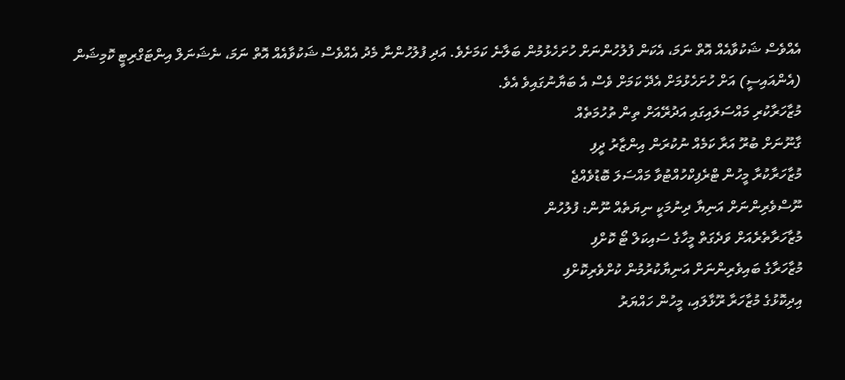އެއްވެސް ޝަކުވާއެއް އޮތް ނަމަ، އެކަން ފުލުހުންނަށް ހުށަހެޅުމުން ބަލާނެ ކަމަށެވެ. އަދި ފުލުހުންނާ މެދު އެއްވެސް ޝަކުވާއެއް އޮތް ނަމަ، ނެޝަނަލް އިންޓަގްރިޓީ ކޮމިޝަން (އެންއައިސީ) އަށް ހުށަހެޅުމަށް އެދޭ ކަމަށް ވެސް އެ ބަޔާނުގައިވެ އެވެ.
މުޒާހަރާކުރި މައްސަލައިގައި އަދުރޭއަށް ތިން ތުހުމަތެއް
ގާނޫނަށް ބުރޫ އަރާ ކަމެއް ނުކުރަން އިންޒާރު ދީފި
މުޒާހަރާކުރާ މީހުން ޓްރެފިކްހުއްޓުވާ މައްސަލަ ބޮޑުވެއްޖެ
ނޫސްވެރިންނަށް އަނިޔާ ދިނުމަކީ ނިޔަތެއް ނޫން: ފުލުހުން
މުޒާހަރާތެރެއަށް ވަދެގަތް މީހާގެ ސައިކަލް ޓޯ ކޮށްފި
މުޒާހަރާގެ ބައިވެރިންނަށް އަނިޔާކުރުމުން ކުށްވެރިކޮށްފި
އިދިކޮޅުގެ މުޒާހަރާ ރޫޅާލައި، މީހުން ހައްޔަރު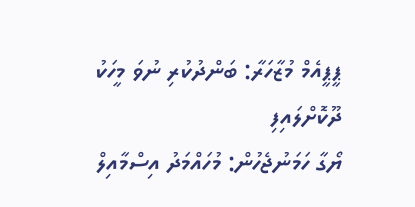ޕީޕީއެމް މުޒާހަރާ: ބަންދުކުރި ނުވަ މީހަކު ދޫކޮށްލައިފި
ޔޯގާ ހަމަނުޖެހުން: މުހައްމަދު އިސްމާއިލް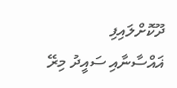ދޫކޮށްލައިފި
ޣައްސާނާއި ސައީދު މިރޭ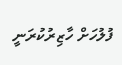ފުލުހަށް ހާޒިރުކުރަނީ